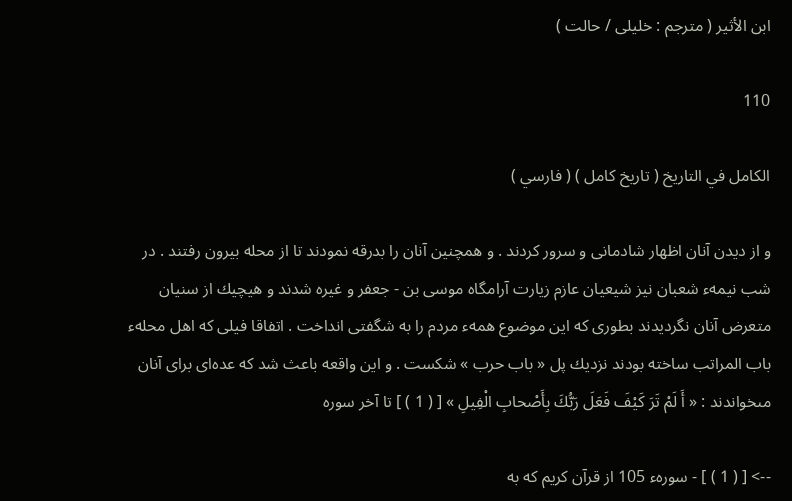ابن الأثير ( مترجم : خليلى / حالت )

110

الكامل في التاريخ ( تاريخ كامل ) ( فارسي )

و از ديدن آنان اظهار شادمانى و سرور كردند . و همچنين آنان را بدرقه نمودند تا از محله بيرون رفتند . در شب نيمهء شعبان نيز شيعيان عازم زيارت آرامگاه موسى بن - جعفر و غيره شدند و هيچيك از سنيان متعرض آنان نگرديدند بطورى كه اين موضوع همهء مردم را به شگفتى انداخت . اتفاقا فيلى كه اهل محلهء باب المراتب ساخته بودند نزديك پل « باب حرب » شكست . و اين واقعه باعث شد كه عده‌اى براى آنان مىخواندند : « أَ لَمْ تَرَ كَيْفَ فَعَلَ رَبُّكَ بِأَصْحابِ الْفِيلِ » [ ( 1 ) ] تا آخر سوره

--> [ ( 1 ) ] - سورهء 105 از قرآن كريم كه به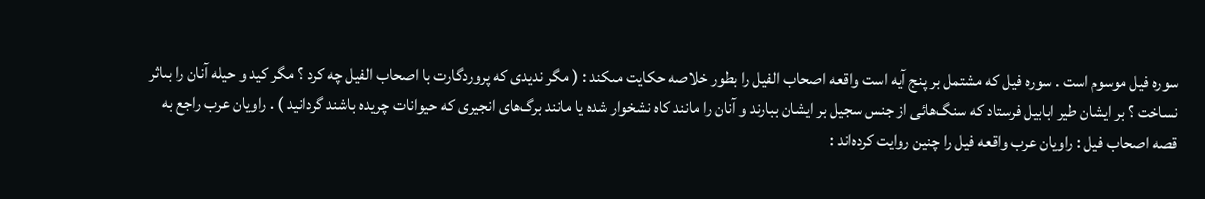سوره فيل موسوم است . سوره فيل كه مشتمل بر پنج آيه است واقعه اصحاب الفيل را بطور خلاصه حكايت مىكند : ( مگر نديدى كه پروردگارت با اصحاب الفيل چه كرد ؟ مگر كيد و حيله آنان را بىاثر نساخت ؟ بر ايشان طير ابابيل فرستاد كه سنگ‌هائى از جنس سجيل بر ايشان ببارند و آنان را مانند كاه نشخوار شده يا مانند برگ‌هاى انجيرى كه حيوانات چريده باشند گردانيد ) . راويان عرب راجع به قصه اصحاب فيل : راويان عرب واقعه فيل را چنين روايت كرده‌اند :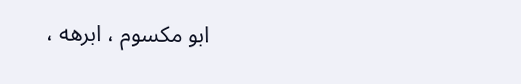ابو مكسوم ، ابرهه ،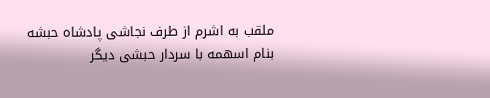ملقب به اشرم از طرف نجاشى پادشاه حبشه بنام اسهمه با سردار حبشى ديگر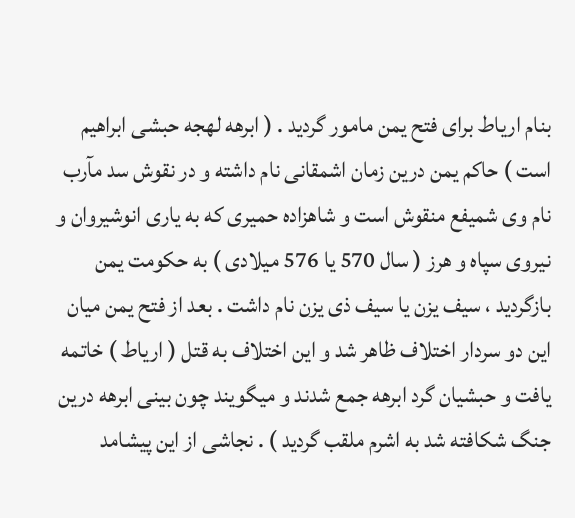بنام ارياط براى فتح يمن مامور گرديد . ( ابرهه لهجه حبشى ابراهيم است ) حاكم يمن درين زمان اشمقانى نام داشته و در نقوش سد مآرب نام وى شميفع منقوش است و شاهزاده حميرى كه به يارى انوشيروان و نيروى سپاه و هرز ( سال 570 يا 576 ميلادى ) به حكومت يمن بازگرديد ، سيف يزن يا سيف ذى يزن نام داشت . بعد از فتح يمن ميان اين دو سردار اختلاف ظاهر شد و اين اختلاف به قتل ( ارياط ) خاتمه يافت و حبشيان گرد ابرهه جمع شدند و ميگويند چون بينى ابرهه درين جنگ شكافته شد به اشرم ملقب گرديد ) . نجاشى از اين پيشامد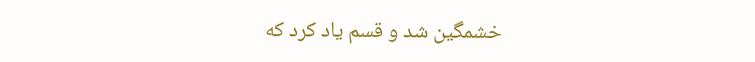خشمگين شد و قسم ياد كرد كه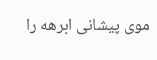موى پيشانى ابرهه را